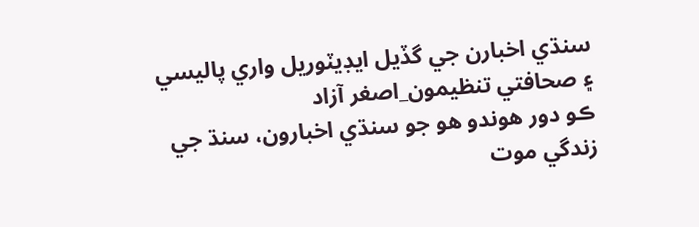سنڌي اخبارن جي گڏيل ايڊيٽوريل واري پاليسي ۽ صحافتي تنظيمون_اصغر آزاد
ڪو دور هوندو هو جو سنڌي اخبارون، سنڌ جي زندگي موت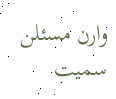وارن مسئلن سميت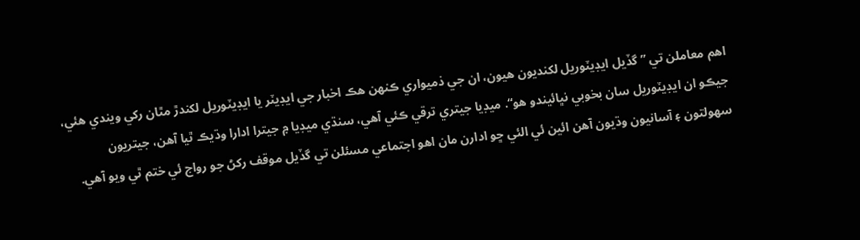اهم معاملن تي ” گڏيل ايڊيٽوريل لکنديون هيون، ان جي ذميواري ڪنهن هڪ اخبار جي ايڊيٽر يا ايڊيٽوريل لکندڙ مٿان رکي ويندي هئي، جيڪو ان ايڊيٽوريل سان بخوبي نڀائيندو هو“. ميڊيا جيتري ترقي ڪئي آهي، سنڌي ميڊيا ۾ جيترا ادارا وڌيڪ ٿيا آهن، جيتريون سهولتون ۽ آسانيون وڌيون آهن ائين ئي الئي ڇو ادارن مان اهو اجتماعي مسئلن تي گڏيل موقف رکڻ جو رواج ئي ختم ٿي ويو آهي.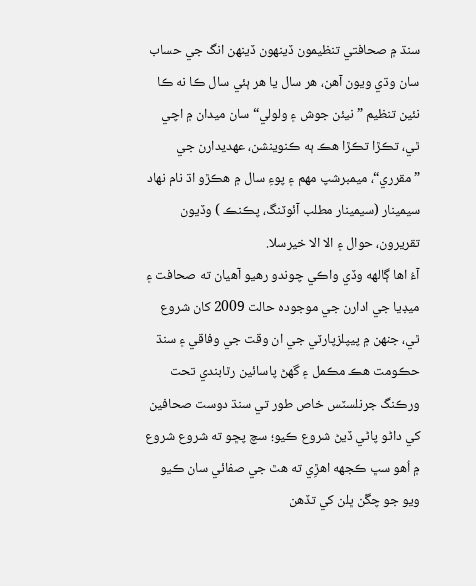سنڌ ۾ صحافتي تنظيمون ڏينهون ڏينهن انگ جي حساب سان وڌي ويون آهن، هر سال يا هر ٻئي سال ڪا نه ڪا نئين تنظيم ”نيئن جوش ۽ ولولي“ سان ميدان ۾ اچي ٿي، تڪڙا تڪڙا هڪ ٻه ڪنوينشن، عهديدارن جي ”مقرري“، ميمبرشپ مهم ۽ پوءِ سال ۾ هڪڙو اڌ نام نهاد سيمينار (سيمينار مطلب آئوٽنگ، پڪنڪ ) وڏيون تقريرون، حوال ۽ الا الا خيرسلا.
آءُ اها ڳالهه وڏي واڪي چوندو رهيو آهيان ته صحافت ۽ ميڊيا جي ادارن جي موجوده حالت 2009 کان شروع ٿي، جنهن ۾ پيپلزپارٽي جي ان وقت جي وفاقي ۽ سنڌ حڪومت هڪ مڪمل ۽ گهڻ پاسائين رٿابندي تحت ورڪنگ جرنلسٽس خاص طور تي سنڌ دوست صحافين کي داڻو پاڻي ڏيڻ شروع ڪيو؛ سچ پڇو ته شروع شروع ۾ اُهو سڀ ڪجهه اهڙِي ته هٿ جي صفائي سان ڪيو ويو جو چڱن ڀلن کي تڏهن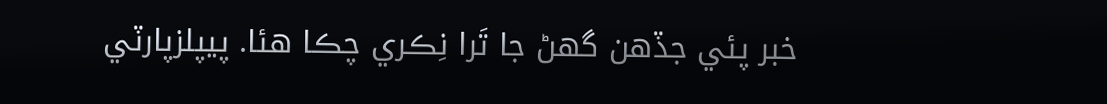خبر پئي جڏهن گهڻ جا تَرا نِڪري چڪا هئا. پيپلزپارٽي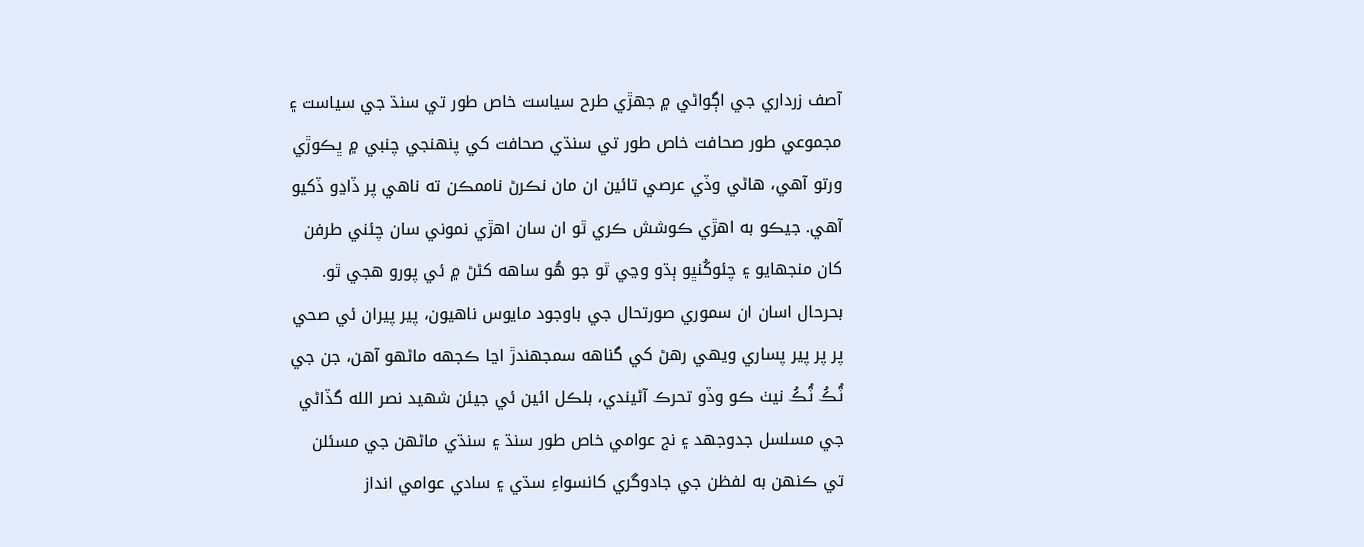آصف زرداري جي اڳواڻي ۾ جهڙي طرح سياست خاص طور تي سنڌ جي سياست ۽ مجموعي طور صحافت خاص طور تي سنڌي صحافت کي پنهنجي چنبي ۾ ڀڪوڙي ورتو آهي، هاڻي وڏي عرصي تائين ان مان نڪرڻ ناممڪن ته ناهي پر ڏاڍو ڏکيو آهي. جيڪو به اهڙي ڪوشش ڪري ٿو ان سان اهڙي نموني سان چئني طرفن کان منجهايو ۽ چئوکُنڀو ٻڌو وڃي ٿو جو هُو ساهه کڻڻ ۾ ئي پورو هجي ٿو.
بحرحال اسان ان سموري صورتحال جي باوجود مايوس ناهيون، پير پيران ئي صحي پر پر پير پساري ويهي رهڻ کي گناهه سمجهندڙ اڃا ڪجهه ماڻهو آهن، جن جي ٽُڪُ ٽُڪُ نيٺ ڪو وڏو تحرڪ آڻيندي، بلڪل ائين ئي جيئن شهيد نصر الله گڏاڻي جي مسلسل جدوجهد ۽ نج عوامي خاص طور سنڌ ۽ سنڌي ماڻهن جي مسئلن تي ڪنهن به لفظن جي جادوگري کانسواءِ سڌي ۽ سادي عوامي انداز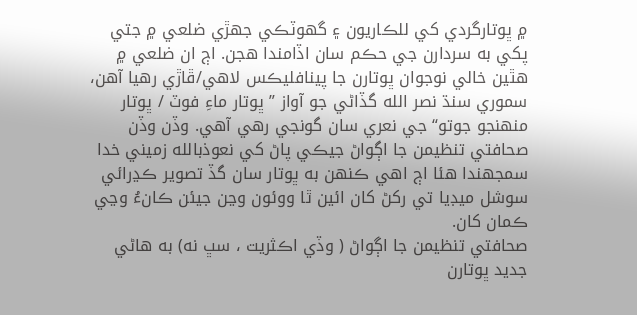۾ ڀوتارگردي کي للڪاريون ۽ گهوٽڪي جهڙي ضلعي ۾ جتي پکي به سردارن جي حڪم سان اڏامندا هجن. اڄ ان ضلعي ۾ هٿين خالي نوجوان ڀوتارن جا پينافليڪس لاهي/ڦاڙي رهيا آهن، سموري سنڌ نصر الله گڏاڻي جو آواز ” ڀوتار ماءِ فوٽ / ڀوتار منهنجو جوتو“ جي نعري سان گونجي رهي آهي. وڏن وڏن صحافتي تنظيمن جا اڳواڻ جيڪي پاڻ کي نعوذبالله زميني خدا سمجهندا هئا اڄ اهي ڪنهن به ڀوتار سان گڏ تصوير ڪڍرائي سوشل ميڊيا تي رکڻ کان ائين ٿا ووئون وڃن جيئن ڪانءُ وڃي ڪمان کان.
صحافتي تنظيمن جا اڳواڻ ( وڏي اڪثريت ، سڀ نه) به هاڻي جديد ڀوتارن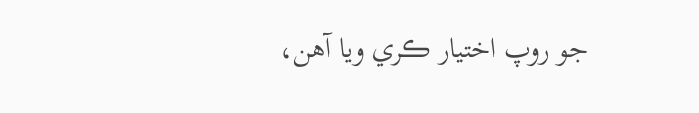جو روپ اختيار ڪري ويا آهن،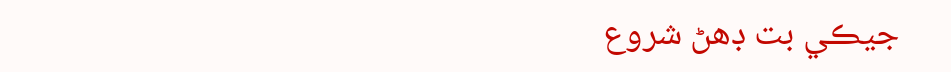جيڪي بت ڊهڻ شروع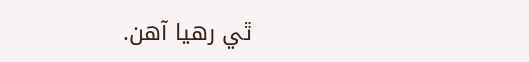ٿي رهيا آهن.